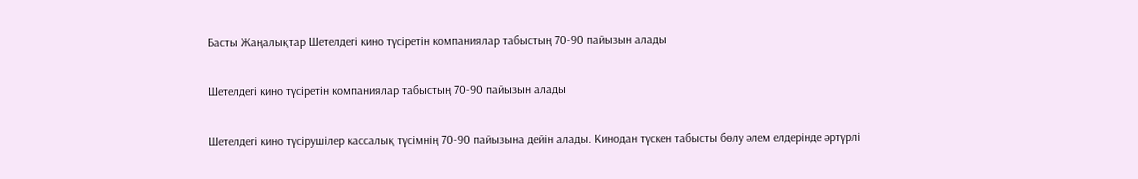Басты Жаңалықтар Шетелдегі кино түсіретін компаниялар табыстың 70-90 пайызын алады

Шетелдегі кино түсіретін компаниялар табыстың 70-90 пайызын алады

Шетелдегі кино түсірушілер кассалық түсімнің 70-90 пайызына дейін алады. Кинодан түскен табысты бөлу әлем елдерінде әртүрлі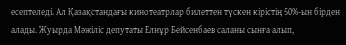есептеледі. Ал Қазақстандағы кинотеатрлар билеттен түскен кірістің 50%-ын бірден алады. Жуырда Мәжіліс депутаты Елнұр Бейсенбаев саланы сынға алып,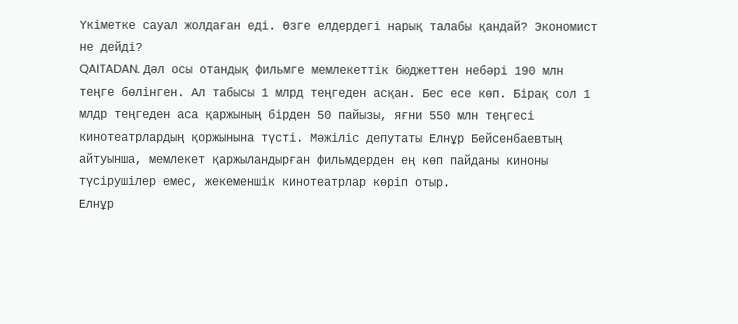Үкіметке сауал жолдаған еді. Өзге елдердегі нарық талабы қандай? Экономист не дейді?
QAITADAN. Дәл осы отандық фильмге мемлекеттік бюджеттен небәрі 190 млн теңге бөлінген. Ал табысы 1 млрд теңгеден асқан. Бес есе көп. Бірақ сол 1 млдр теңгеден аса қаржының бірден 50 пайызы, яғни 550 млн теңгесі кинотеатрлардың қоржынына түсті. Мәжіліс депутаты Елнұр Бейсенбаевтың айтуынша, мемлекет қаржыландырған фильмдерден ең көп пайданы киноны түсірушілер емес, жекеменшік кинотеатрлар көріп отыр.
Елнұр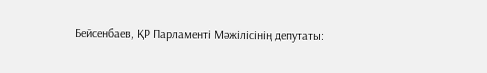Бейсенбаев, ҚР Парламенті Мәжілісінің депутаты: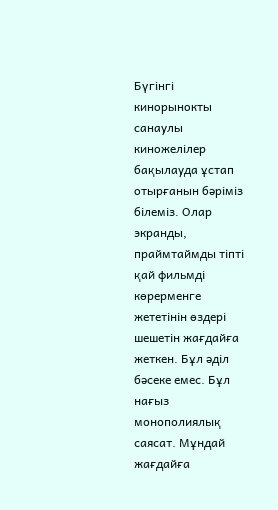Бүгінгі кинорынокты санаулы киножелілер бақылауда ұстап отырғанын бәріміз білеміз. Олар экранды, праймтаймды тіпті қай фильмді көрерменге жететінін өздері шешетін жағдайға жеткен. Бұл әділ бәсеке емес. Бұл нағыз монополиялық саясат. Мұндай жағдайға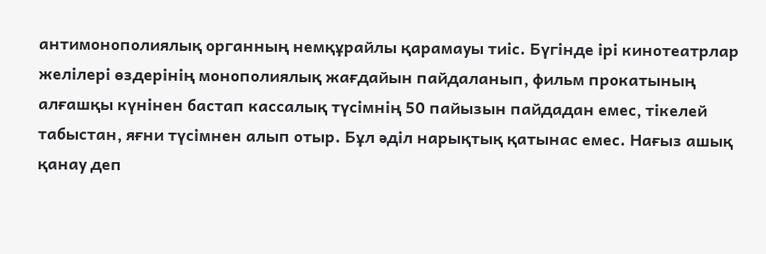антимонополиялық органның немқұрайлы қарамауы тиіс. Бүгінде ірі кинотеатрлар желілері өздерінің монополиялық жағдайын пайдаланып, фильм прокатының алғашқы күнінен бастап кассалық түсімнің 50 пайызын пайдадан емес, тікелей табыстан, яғни түсімнен алып отыр. Бұл әділ нарықтық қатынас емес. Нағыз ашық қанау деп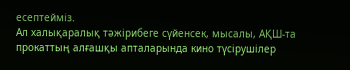есептейміз.
Ал халықаралық тәжірибеге сүйенсек, мысалы, АҚШ-та прокаттың алғашқы апталарында кино түсірушілер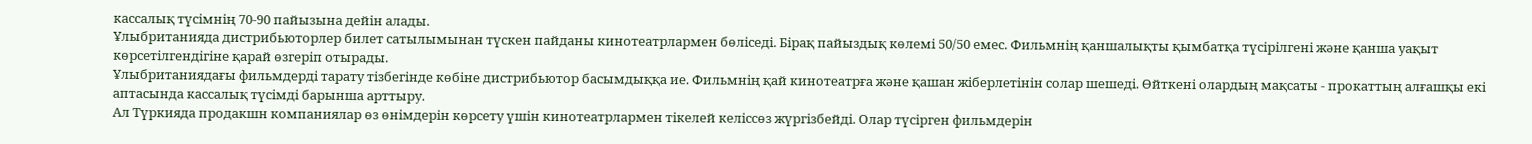кассалық түсімнің 70-90 пайызына дейін алады.
Ұлыбританияда дистрибьюторлер билет сатылымынан түскен пайданы кинотеатрлармен бөліседі. Бірақ пайыздық көлемі 50/50 емес. Фильмнің қаншалықты қымбатқа түсірілгені және қанша уақыт көрсетілгендігіне қарай өзгеріп отырады.
Ұлыбританиядағы фильмдерді тарату тізбегінде көбіне дистрибьютор басымдыққа ие. Фильмнің қай кинотеатрға және қашан жіберлетінін солар шешеді. Өйткені олардың мақсаты - прокаттың алғашқы екі аптасында кассалық түсімді барынша арттыру.
Ал Түркияда продакшн компаниялар өз өнімдерін көрсету үшін кинотеатрлармен тікелей келіссөз жүргізбейді. Олар түсірген фильмдерін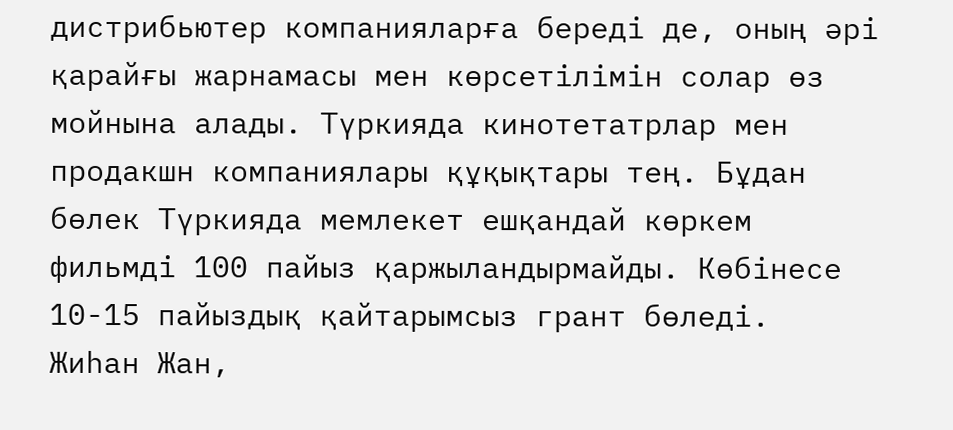дистрибьютер компанияларға береді де, оның әрі қарайғы жарнамасы мен көрсетілімін солар өз мойнына алады. Түркияда кинотетатрлар мен продакшн компаниялары құқықтары тең. Бұдан бөлек Түркияда мемлекет ешқандай көркем фильмді 100 пайыз қаржыландырмайды. Көбінесе 10-15 пайыздық қайтарымсыз грант бөледі.
Жиһан Жан,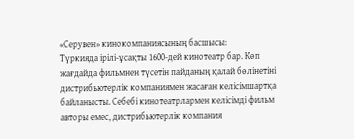«Серувен» кинокомпаниясының басшысы:
Түркияда ірілі-ұсақты 1600-дей кинотеатр бар. Көп жағдайда фильмнен түсетін пайданың қалай бөлінетіні дистрибьютерлік компаниямен жасаған келісімшартқа байланысты. Себебі кинотеатрлармен келісімді фильм авторы емес, дистрибьютерлік компания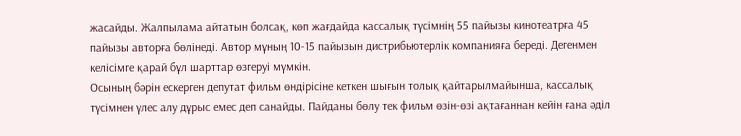жасайды. Жалпылама айтатын болсақ, көп жағдайда кассалық түсімнің 55 пайызы кинотеатрға 45 пайызы авторға бөлінеді. Автор мұның 10-15 пайызын дистрибьютерлік компанияға береді. Дегенмен келісімге қарай бұл шарттар өзгеруі мүмкін.
Осының бәрін ескерген депутат фильм өндірісіне кеткен шығын толық қайтарылмайынша, кассалық түсімнен үлес алу дұрыс емес деп санайды. Пайданы бөлу тек фильм өзін-өзі ақтағаннан кейін ғана әділ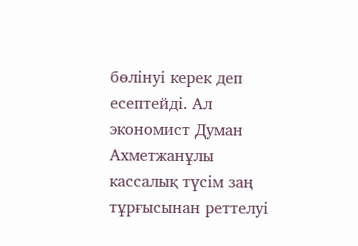бөлінуі керек деп есептейді. Ал экономист Думан Ахметжанұлы кассалық түсім заң тұрғысынан реттелуі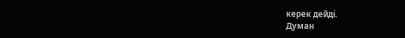керек дейді.
Думан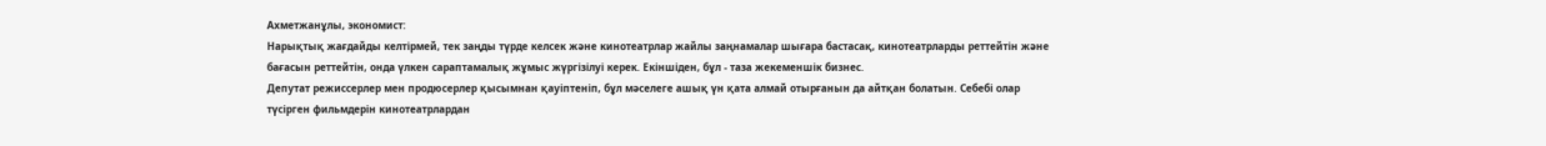Ахметжанұлы, экономист:
Нарықтық жағдайды келтірмей, тек заңды түрде келсек және кинотеатрлар жайлы заңнамалар шығара бастасақ, кинотеатрларды реттейтін және бағасын реттейтін, онда үлкен сараптамалық жұмыс жүргізілуі керек. Екіншіден, бұл - таза жекеменшік бизнес.
Депутат режиссерлер мен продюсерлер қысымнан қауіптеніп, бұл мәселеге ашық үн қата алмай отырғанын да айтқан болатын. Себебі олар түсірген фильмдерін кинотеатрлардан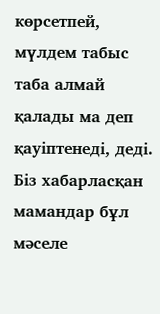көрсетпей, мүлдем табыс таба алмай қалады ма деп қауіптенеді, деді. Біз хабарласқан мамандар бұл мәселе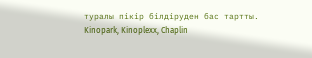туралы пікір білдіруден бас тартты. Kinopark, Kinoplexx, Chaplin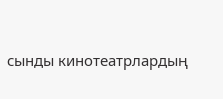сынды кинотеатрлардың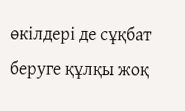өкілдері де сұқбат беруге құлқы жоқ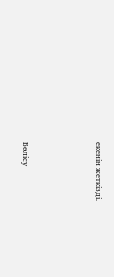екенін жеткізді.




Бөлісу